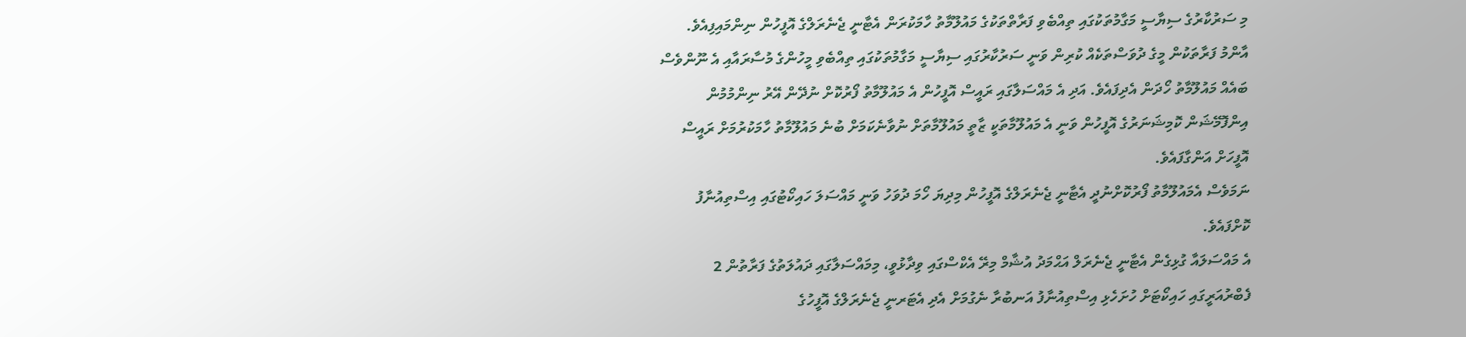މި ސަރުކާރުގެ ސިޔާސީ މަގާމުތަކުގައި ތިއްބެވި ފަރާތްތަކުގެ މައުލޫމާތު ހާމަކުރަން އެޓާނީ ޖެނެރަލްގެ އޮފީހުން ނިންމައިފިއެވެ.
އާންމު ފަރާތަކުން މީގެ ދުވަސްތަކެއް ކުރިން ވަނީ ސަރުކާރުގައި ސިޔާސީ މަގާމުތަކުގައި ތިއްބެވި މީހުންގެ މުސާރައާއި އެ ނޫންވެސް ބައެއް މައުލޫމާތު ހޯދަން އެދިފައެވެ. އަދި އެ މައްސަލާގައި ރައީސް އޮފީހުން އެ މައުލޫމާތު ފޯރުކޮށް ނުދޭން އޭރު ނިންމުމުން އިންފޮމޭޝަން ކޮމިޝަނަރުގެ އޮފީހުން ވަނީ އެ މައުލޫމާތަކީ ޒާތީ މައުލޫމާތަށް ނުވާނެކަމަށް ބުނެ މައުލޫމާތު ހާމަކުރުމަށް ރައީސް އޮފީހަށް އަންގާފައެވެ.
ނަމަވެސް އެމައުލޫމާތު ފޯރުކޮށްނުދީ އެޓާނީ ޖެނެރަލްގެ އޮފީހުން މިދިޔަ ހޯމަ ދުވަހު ވަނީ މައްސަލަ ހައިކޯޓުގައި އިސްތިއުނާފު ކޮށްފައެވެ.
އެ މައްސަލައާ ގުޅިގެން އެޓާނީ ޖެނެރަލް އަޙްމަދު އުޝާމް މިރޭ އެކްސްގައި ވިދާޅުވީ، މިމައްސަލާގައި ދައުލަތުގެ ފަރާތުން 2 ފެބްރުއަރީގައި ހައިކޯޓަށް ހުށަހެޅި އިސްތިއުނާފު އަނބުރާ ނެގުމަށް އެދި އެޓަރނީ ޖެނެރަލްގެ އޮފީހުގެ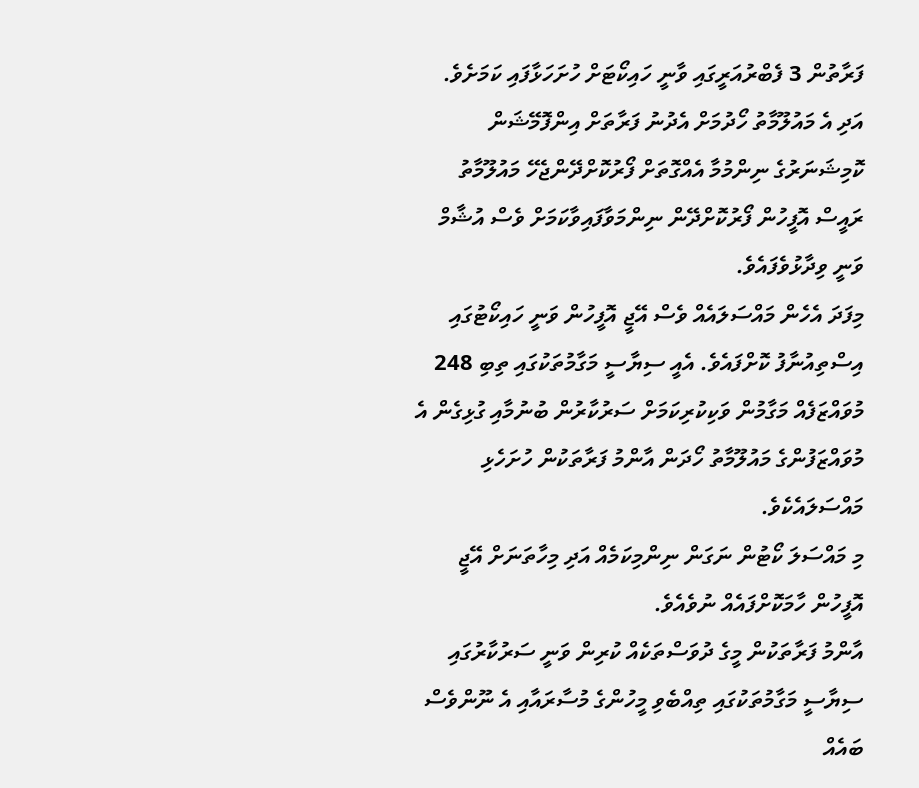ފަރާތުން 3 ފެބްރުއަރީގައި ވާނީ ހައިކޯޓަށް ހުށަހަޅާފައި ކަމަށެވެ.
އަދި އެ މައުލޫމާތު ހޯދުމަށް އެދުނު ފަރާތަށް އިންފޮމޭޝަން ކޮމިޝަނަރުގެ ނިންމުމާ އެއްގޮތަށް ފޯރުކޮށްދޭންޖެހޭ މައުލޫމާތު ރައީސް އޮފީހުން ފޯރުކޮށްދޭން ނިންމަވާފައިވާކަމަށް ވެސް އުޝާމް ވަނީ ވިދާޅުވެފައެވެ.
މިފަދަ އެހެން މައްސަލައެއް ވެސް އޭޖީ އޮފީހުން ވަނީ ހައިކޯޓުގައި އިސްތިއުނާފު ކޮށްފައެވެ. އެއީ ސިޔާސީ މަގާމުތަކުގައި ތިބި 248 މުވައްޒަފެއް މަގާމުން ވަކިކުރިކަމަށް ސަރުކާރުން ބުނުމާއި ގުޅިގެން އެ މުވައްޒަފުންގެ މައުލޫމާތު ހޯދަން އާންމު ފަރާތަކުން ހުށަހެޅި މައްސަލައެކެވެ.
މި މައްސަލަ ކޯޓުން ނަގަން ނިންމިކަމެއް އަދި މިހާތަނަށް އޭޖީ އޮފީހުން ހާމަކޮށްފައެއް ނުވެއެވެ.
އާންމު ފަރާތަކުން މީގެ ދުވަސްތަކެއް ކުރިން ވަނީ ސަރުކާރުގައި ސިޔާސީ މަގާމުތަކުގައި ތިއްބެވި މީހުންގެ މުސާރައާއި އެ ނޫންވެސް ބައެއް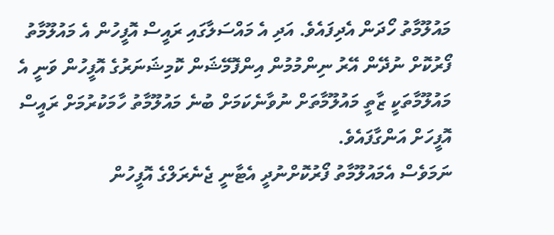މައުލޫމާތު ހޯދަން އެދިފައެވެ. އަދި އެ މައްސަލާގައި ރައީސް އޮފީހުން އެ މައުލޫމާތު ފޯރުކޮށް ނުދޭން އޭރު ނިންމުމުން އިންފޮމޭޝަން ކޮމިޝަނަރުގެ އޮފީހުން ވަނީ އެ މައުލޫމާތަކީ ޒާތީ މައުލޫމާތަށް ނުވާނެކަމަށް ބުނެ މައުލޫމާތު ހާމަކުރުމަށް ރައީސް އޮފީހަށް އަންގާފައެވެ.
ނަމަވެސް އެމައުލޫމާތު ފޯރުކޮށްނުދީ އެޓާނީ ޖެނެރަލްގެ އޮފީހުން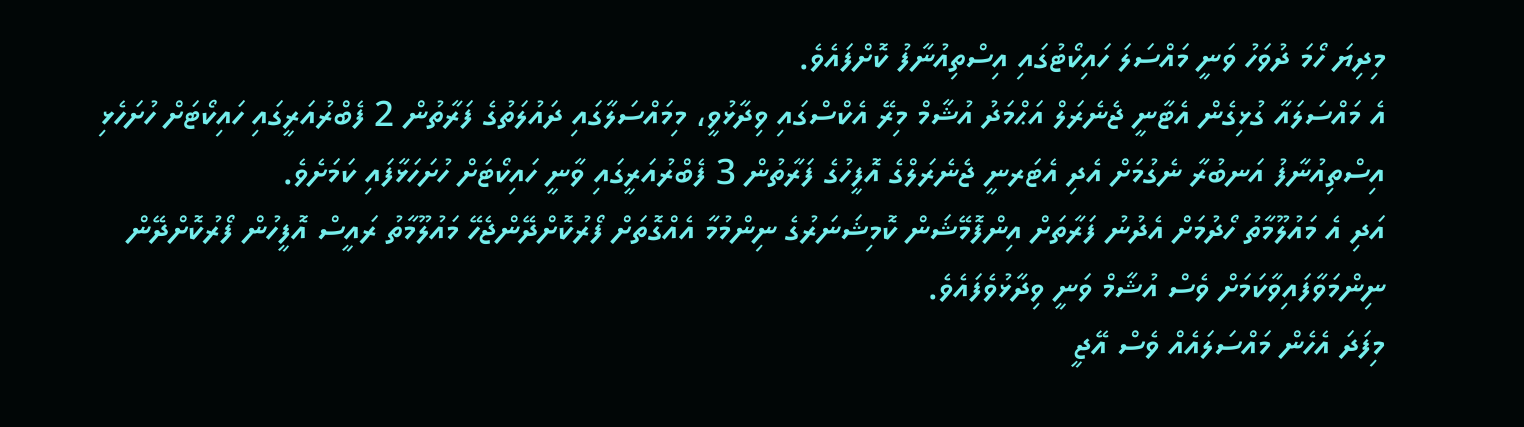މިދިޔަ ހޯމަ ދުވަހު ވަނީ މައްސަލަ ހައިކޯޓުގައި އިސްތިއުނާފު ކޮށްފައެވެ.
އެ މައްސަލައާ ގުޅިގެން އެޓާނީ ޖެނެރަލް އަޙްމަދު އުޝާމް މިރޭ އެކްސްގައި ވިދާޅުވީ، މިމައްސަލާގައި ދައުލަތުގެ ފަރާތުން 2 ފެބްރުއަރީގައި ހައިކޯޓަށް ހުށަހެޅި އިސްތިއުނާފު އަނބުރާ ނެގުމަށް އެދި އެޓަރނީ ޖެނެރަލްގެ އޮފީހުގެ ފަރާތުން 3 ފެބްރުއަރީގައި ވާނީ ހައިކޯޓަށް ހުށަހަޅާފައި ކަމަށެވެ.
އަދި އެ މައުލޫމާތު ހޯދުމަށް އެދުނު ފަރާތަށް އިންފޮމޭޝަން ކޮމިޝަނަރުގެ ނިންމުމާ އެއްގޮތަށް ފޯރުކޮށްދޭންޖެހޭ މައުލޫމާތު ރައީސް އޮފީހުން ފޯރުކޮށްދޭން ނިންމަވާފައިވާކަމަށް ވެސް އުޝާމް ވަނީ ވިދާޅުވެފައެވެ.
މިފަދަ އެހެން މައްސަލައެއް ވެސް އޭޖީ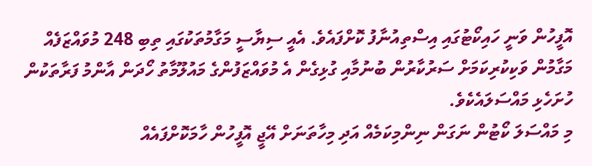އޮފީހުން ވަނީ ހައިކޯޓުގައި އިސްތިއުނާފު ކޮށްފައެވެ. އެއީ ސިޔާސީ މަގާމުތަކުގައި ތިބި 248 މުވައްޒަފެއް މަގާމުން ވަކިކުރިކަމަށް ސަރުކާރުން ބުނުމާއި ގުޅިގެން އެ މުވައްޒަފުންގެ މައުލޫމާތު ހޯދަން އާންމު ފަރާތަކުން ހުށަހެޅި މައްސަލައެކެވެ.
މި މައްސަލަ ކޯޓުން ނަގަން ނިންމިކަމެއް އަދި މިހާތަނަށް އޭޖީ އޮފީހުން ހާމަކޮށްފައެއް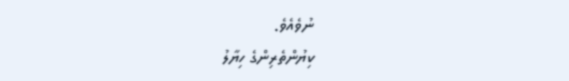ނުވެއެވެ.
ކިޔުންތެރިންގެ ހިޔާލު